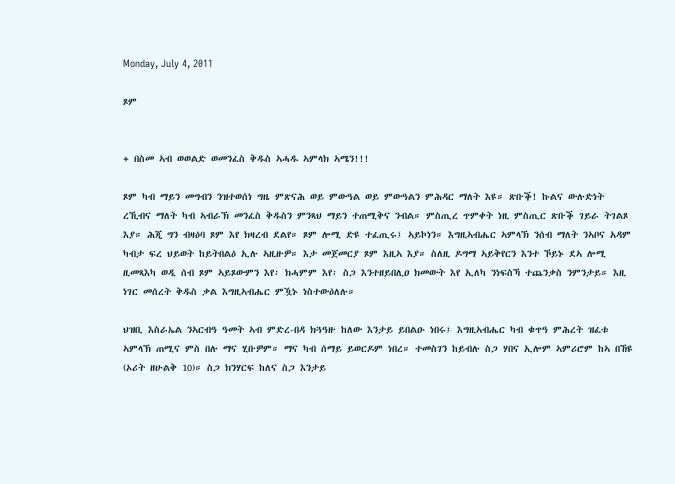Monday, July 4, 2011

ጾም


+ በስመ ኣብ ወወልድ ወመንፈስ ቅዱስ ኣሓዱ ኣምላክ ኣሜን!!!

ጾም ካብ ማይን መግብን ንዝተወሰነ ግዜ ምጽናሕ ወይ ምውዓል ወይ ምውዓልን ምሕዳር ማለት እዩ። ጽቡቕ! ኩልና ውሉድነት ረኺብና ማለት ካብ ኣብራኽ መንፈስ ቅዱስን ምንጻህ ማይን ተጠሚቅና ንብል። ምስጢረ ጥምቀት ነዚ ምስጢር ጽቡቕ ገይራ ትገልጾ እያ። ሕጂ ግን ብዛዕባ ጾም እየ ክዛረብ ደልየ። ጾም ሎሚ ድዩ ተፈጢሩ፤ ኣይኮነን። እግዚኣብሔር ኣምላኽ ንሰብ ማለት ንኣቦና አዳም ካብታ ፍረ ህይወት ከይትበልዕ ኢሉ ኣዚዙዎ። እታ መጀመርያ ጾም እዚኣ እያ። ስለዚ ዶግማ ኣይቅየርን እንተ ኾይኑ ደኣ ሎሚ ዚመጻእካ ወዲ ሰብ ጾም ኣይጾውምን እየ፡ ክሓምም እየ፡ ስጋ እንተዘይበሊዐ ክመውት እየ ኢለካ ንነፍስኻ ተጨንቃስ ንምንታይ። እዚ ነገር መሰረት ቅዱስ ቃል እግዚኣብሔር ምዃኑ ነስተውዕለሉ።

ህዝቢ እስራኤል ንኣርብዓ ዓመት ኣብ ምድረ-በዳ ክጓዓዙ ከለው እንታይ ይበልዑ ነበሩ፤ እግዚኣብሔር ካብ ቁጥዓ ምሕረት ዝፈቱ ኣምላኽ ጠሚና ምስ በሉ ማና ሂቡዎም። ማና ካብ ሰማይ ይወርዶም ነበረ። ተመስገን ከይብሉ ስጋ ሃበና ኢሎም ኣምሪሮም ከኣ በኸዩ (ኦሪት ዘሁልቅ 10)። ስጋ ክንሃርፍ ከለና ስጋ እንታይ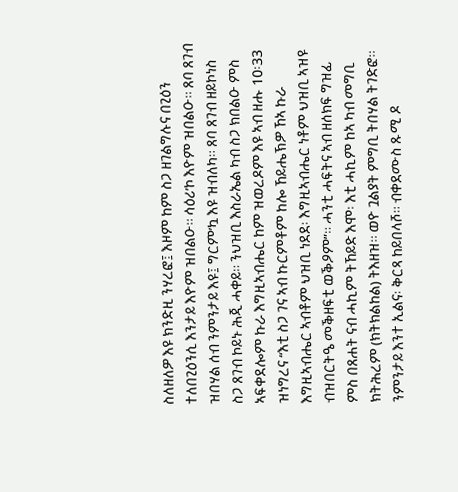ስለዘለዎ እዩ ክንድዚ ንሃረፎ፤ እዞም ከም ስጋ ዘገልግሉና በጊዕን ተለበጊዕንሲ እንታይ እዮም ዝበልዑ። ሳዕሪ’ኮ እዮም ዝበልዑ። ጸባ ጸገብ ዝበሃል ሰብ ንምንታይ እዩ፤ ግርም’ኳ እዩ ዝብለካ። ጸባ ጸገብ ዘይኮነስ ስጋ ጸገብ ኮይኑ ሕጂ ሓቀይ። ንህዝቢ እስራኤል ካብ ስጋ ክበልዑ ምስ ኣፍቀደሎም ኩራ እግዚኣብሔር ከም ዝወረዶም እዩ ኣብ ዘሑ 10፡33 ዝነግረና “እቲ ስጋ ገና ኣብ ኩርምቶም ከሎ ኸይሔኽዎ ኸኣ ኩራ እግዚኣብሔር ኣብቶም ህዝቢ ነደደ፡ እግዚኣብሔር ነቶም ህዝቢ ኣዝዩ ብዝበርትዔ መቕዘፍቲ ወቕዖም”። ሓንቲ ሓፍትና ኣብ ዘሰክፍ ግዝፊ ምስ በጸሐት ናብ ሓኪም ትኸይድ እሞ፡ እቲ ሓኪም ከኣ ካብ መግቢ ክትሕረም (ክትክልከል) ትእዘዝ። ወዮ ጓልያት ምግቢ ትበሃል ትገድፎ። ንምንታይ እንተ ኢልና፡ ቅርጻ ከይበላሾ። ብቀደሙስ ጹሚ ዶ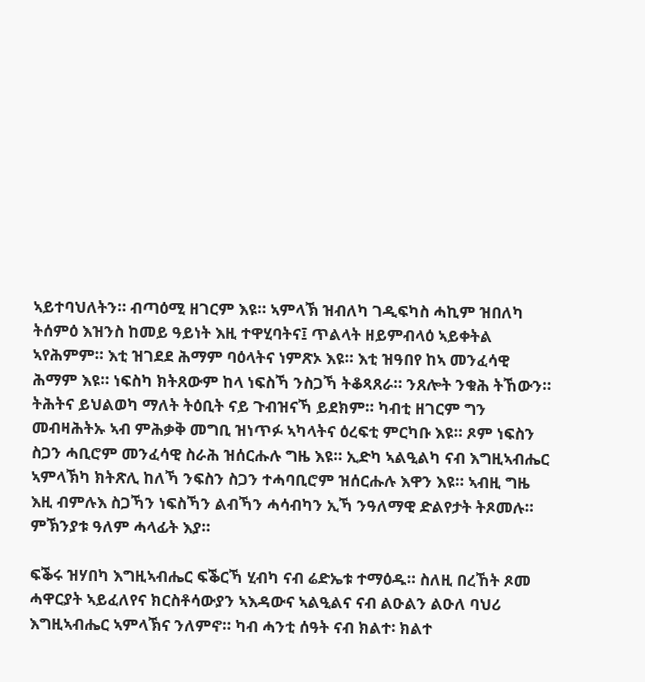ኣይተባህለትን። ብጣዕሚ ዘገርም እዩ። ኣምላኽ ዝብለካ ገዲፍካስ ሓኪም ዝበለካ ትሰምዕ እዝንስ ከመይ ዓይነት እዚ ተዋሂባትና፤ ጥልላት ዘይምብላዕ ኣይቀትል ኣየሕምም። እቲ ዝገደደ ሕማም ባዕላትና ነምጽኦ እዩ። እቲ ዝዓበየ ከኣ መንፈሳዊ ሕማም እዩ። ነፍስካ ክትጸውም ከላ ነፍስኻ ንስጋኻ ትቆጻጸራ። ንጸሎት ንቁሕ ትኸውን። ትሕትና ይህልወካ ማለት ትዕቢት ናይ ጉብዝናኻ ይደክም። ካብቲ ዘገርም ግን መብዛሕትኡ ኣብ ምሕቃቅ መግቢ ዝነጥፉ ኣካላትና ዕረፍቲ ምርካቡ እዩ። ጾም ነፍስን ስጋን ሓቢሮም መንፈሳዊ ስራሕ ዝሰርሑሉ ግዜ እዩ። ኢድካ ኣልዒልካ ናብ እግዚኣብሔር ኣምላኽካ ክትጽሊ ከለኻ ንፍስን ስጋን ተሓባቢሮም ዝሰርሑሉ እዋን እዩ። ኣብዚ ግዜ እዚ ብምሉእ ስጋኻን ነፍስኻን ልብኻን ሓሳብካን ኢኻ ንዓለማዊ ድልየታት ትጾመሉ። ምኽንያቱ ዓለም ሓላፊት እያ።

ፍቕሩ ዝሃበካ እግዚኣብሔር ፍቕርኻ ሂብካ ናብ ሬድኤቱ ተማዕዱ። ስለዚ በረኸት ጾመ ሓዋርያት ኣይፈለየና ክርስቶሳውያን ኣእዳውና ኣልዒልና ናብ ልዑልን ልዑለ ባህሪ እግዚኣብሔር ኣምላኽና ንለምኖ። ካብ ሓንቲ ሰዓት ናብ ክልተ፡ ክልተ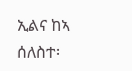ኢልና ከኣ ሰለስተ፡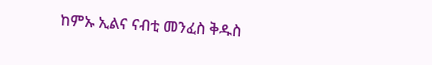ከምኡ ኢልና ናብቲ መንፈስ ቅዱስ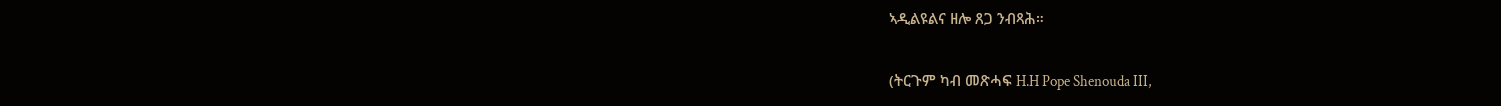ኣዲልዩልና ዘሎ ጸጋ ንብጻሕ።

(ትርጉም ካብ መጽሓፍ H.H Pope Shenouda III,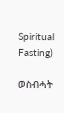Spiritual Fasting)

ወስብሓት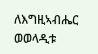ለእግዚኣብሔር
ወወላዲቱ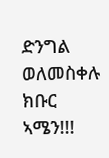ድንግል
ወለመስቀሉ ክቡር
ኣሜን!!!